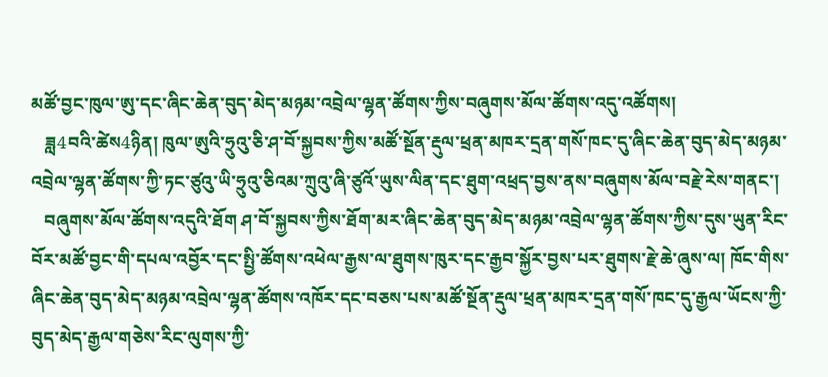མཚོ་བྱང་ཁུལ་ཨུ་དང་ཞིང་ཆེན་བུད་མེད་མཉམ་འབྲེལ་ལྷན་ཚོགས་ཀྱིས་བཞུགས་མོལ་ཚོགས་འདུ་འཚོགས།
   ཟླ4བའི་ཚེས4ཉིན། ཁུལ་ཨུའི་ཧྲུའུ་ཅི་ཤ་བོ་སྐྱབས་ཀྱིས་མཚོ་སྔོན་རྡུལ་ཕྲན་མཁར་དྲན་གསོ་ཁང་དུ་ཞིང་ཆེན་བུད་མེད་མཉམ་འབྲེལ་ལྷན་ཚོགས་ཀྱི་ཏང་ཙུའུ་ཡི་ཧྲུའུ་ཅིའམ་ཀྲུའུ་ཞི་ཙུའོ་ཡུས་ལིན་དང་ཐུག་འཕྲད་བྱས་ནས་བཞུགས་མོལ་བརྗེ་རེས་གནང་།
   བཞུགས་མོལ་ཚོགས་འདུའི་ཐོག ཤ་བོ་སྐྱབས་ཀྱིས་ཐོག་མར་ཞིང་ཆེན་བུད་མེད་མཉམ་འབྲེལ་ལྷན་ཚོགས་ཀྱིས་དུས་ཡུན་རིང་བོར་མཚོ་བྱང་གི་དཔལ་འབྱོར་དང་སྤྱི་ཚོགས་འཕེལ་རྒྱས་ལ་ཐུགས་ཁུར་དང་རྒྱབ་སྐྱོར་བྱས་པར་ཐུགས་རྗེ་ཆེ་ཞུས་ལ། ཁོང་གིས་ཞིང་ཆེན་བུད་མེད་མཉམ་འབྲེལ་ལྷན་ཚོགས་འཁོར་དང་བཅས་པས་མཚོ་སྔོན་རྡུལ་ཕྲན་མཁར་དྲན་གསོ་ཁང་དུ་རྒྱལ་ཡོངས་ཀྱི་བུད་མེད་རྒྱལ་གཅེས་རིང་ལུགས་ཀྱི་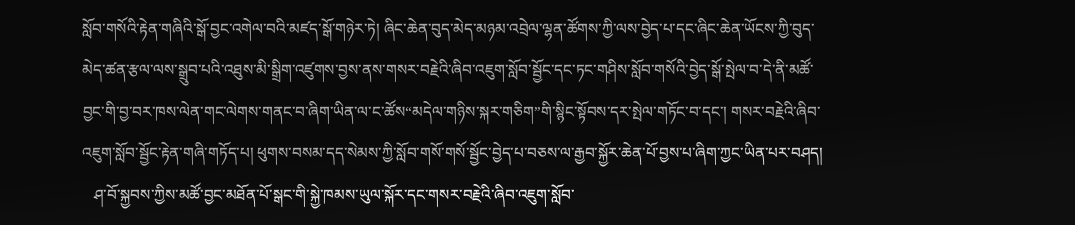སློབ་གསོའི་རྟེན་གཞིའི་སྒོ་བྱང་འགེལ་བའི་མཛད་སྒོ་གཉེར་ཏེ། ཞིང་ཆེན་བུད་མེད་མཉམ་འབྲེལ་ལྷན་ཚོགས་ཀྱི་ལས་བྱེད་པ་དང་ཞིང་ཆེན་ཡོངས་ཀྱི་བུད་མེད་ཚན་རྩལ་ལས་སྒྲུབ་པའི་འཐུས་མི་སྒྲིག་འཛུགས་བྱས་ནས་གསར་བརྗེའི་ཞིབ་འཇུག་སློབ་སྦྱོང་དང་ཏང་གཤིས་སློབ་གསོའི་བྱེད་སྒོ་སྤེལ་བ་དེ་ནི་མཚོ་བྱང་གི་བྱ་བར་ཁས་ལེན་གང་ལེགས་གནང་བ་ཞིག་ཡིན་ལ་ང་ཚོས“མདེལ་གཉིས་སྐར་གཅིག”གི་སྙིང་སྟོབས་དར་སྤེལ་གཏོང་བ་དང་། གསར་བརྗེའི་ཞིབ་འཇུག་སློབ་སྦྱོང་རྟེན་གཞི་གཏོད་པ། ཕུགས་བསམ་དད་སེམས་ཀྱི་སློབ་གསོ་གསོ་སྦྱོང་བྱེད་པ་བཅས་ལ་རྒྱབ་སྐྱོར་ཆེན་པོ་བྱས་པ་ཞིག་ཀྱང་ཡིན་པར་བཤད།
   ཤ་བོ་སྐྱབས་ཀྱིས་མཚོ་བྱང་མཐོན་པོ་སྒང་གི་སྐྱེ་ཁམས་ཡུལ་སྐོར་དང་གསར་བརྗེའི་ཞིབ་འཇུག་སློབ་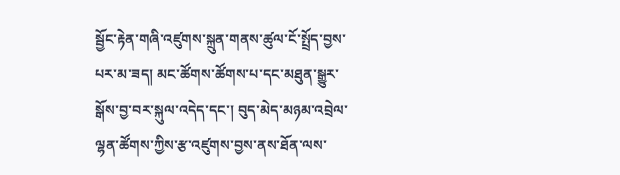སྦྱོང་རྟེན་གཞི་འཛུགས་སྐྲུན་གནས་ཚུལ་ངོ་སྤྲོད་བྱས་པར་མ་ཟད། མང་ཚོགས་ཚོགས་པ་དང་མཐུན་སྒྱུར་སྒོས་བྱ་བར་སྐུལ་འདེད་དང་། བུད་མེད་མཉམ་འབྲེལ་ལྷན་ཚོགས་ཀྱིས་རྩ་འཛུགས་བྱས་ནས་ཐོན་ལས་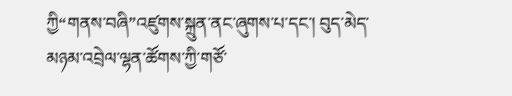ཀྱི“གནས་བཞི”འཛུགས་སྐྲུན་ནང་ཞུགས་པ་དང་། བུད་མེད་མཉམ་འབྲེལ་ལྷན་ཚོགས་ཀྱི་གཙོ་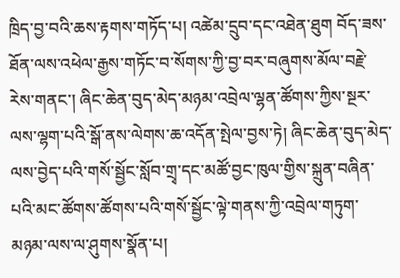ཁྲིད་བྱ་བའི་ཆས་རྟགས་གཏོད་པ། འཚེམ་དྲུབ་དང་འཐེན་ཐུག བོད་ཟས་ཐོན་ལས་འཕེལ་རྒྱས་གཏོང་བ་སོགས་ཀྱི་བྱ་བར་བཞུགས་མོལ་བརྗེ་རེས་གནང་། ཞིང་ཆེན་བུད་མེད་མཉམ་འབྲེལ་ལྷན་ཚོགས་ཀྱིས་སྔར་ལས་ལྷག་པའི་སྒོ་ནས་ལེགས་ཆ་འདོན་སྤེལ་བྱས་ཏེ། ཞིང་ཆེན་བུད་མེད་ལས་བྱེད་པའི་གསོ་སྦྱོང་སློབ་གྲྭ་དང་མཚོ་བྱང་ཁུལ་གྱིས་སྐྲུན་བཞིན་པའི་མང་ཚོགས་ཚོགས་པའི་གསོ་སྦྱོང་ལྟེ་གནས་ཀྱི་འབྲེལ་གཏུག་མཉམ་ལས་ལ་ཤུགས་སྣོན་པ།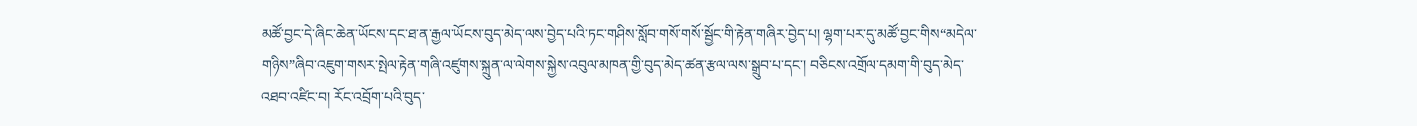མཚོ་བྱང་དེ་ཞིང་ཆེན་ཡོངས་དང་ཐ་ན་རྒྱལ་ཡོངས་བུད་མེད་ལས་བྱེད་པའི་ཏང་གཤིས་སློབ་གསོ་གསོ་སྦྱོང་གི་རྟེན་གཞིར་བྱེད་པ། ལྷག་པར་དུ་མཚོ་བྱང་གིས“མདེལ་གཉིས”ཞིབ་འཇུག་གསར་སྤེལ་རྟེན་གཞི་འཛུགས་སྐྲུན་ལ་ལེགས་སྐྱེས་འབུལ་མཁན་གྱི་བུད་མེད་ཚན་རྩལ་ལས་སྒྲུབ་པ་དང་། བཅིངས་འགྲོལ་དམག་གི་བུད་མེད་འཐབ་འཛིང་བ། རོང་འབྲོག་པའི་བུད་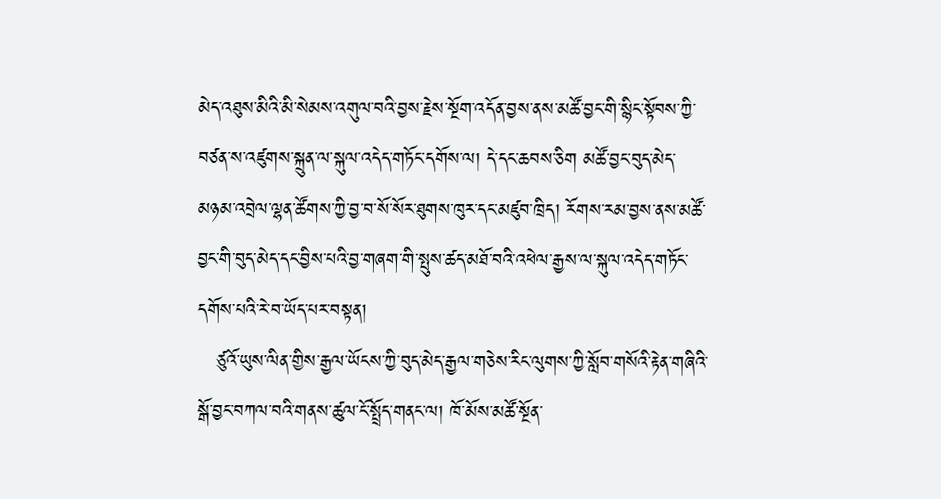མེད་འཐུས་མིའི་མི་སེམས་འགུལ་བའི་བྱས་རྗེས་སྔོག་འདོན་བྱས་ནས་མཚོ་བྱང་གི་སྙིང་སྟོབས་ཀྱི་བཙན་ས་འཛུགས་སྐྲུན་ལ་སྐུལ་འདེད་གཏོང་དགོས་ལ། དེ་དང་ཆབས་ཅིག མཚོ་བྱང་བུད་མེད་མཉམ་འབྲེལ་ལྷན་ཚོགས་ཀྱི་བྱ་བ་སོ་སོར་ཐུགས་ཁུར་དང་མཛུབ་ཁྲིད། རོགས་རམ་བྱས་ནས་མཚོ་བྱང་གི་བུད་མེད་དང་བྱིས་པའི་བྱ་གཞག་གི་སྤུས་ཚད་མཐོ་བའི་འཕེལ་རྒྱས་ལ་སྐུལ་འདེད་གཏོང་དགོས་པའི་རེ་བ་ཡོད་པར་བསྟན།
   ཙུའོ་ཡུས་ལིན་གྱིས་རྒྱལ་ཡོངས་ཀྱི་བུད་མེད་རྒྱལ་གཅེས་རིང་ལུགས་ཀྱི་སློབ་གསོའི་རྟེན་གཞིའི་སྒོ་བྱང་བཀལ་བའི་གནས་ཚུལ་ངོ་སྤྲོད་གནང་ལ། ཁོ་མོས་མཚོ་སྔོན་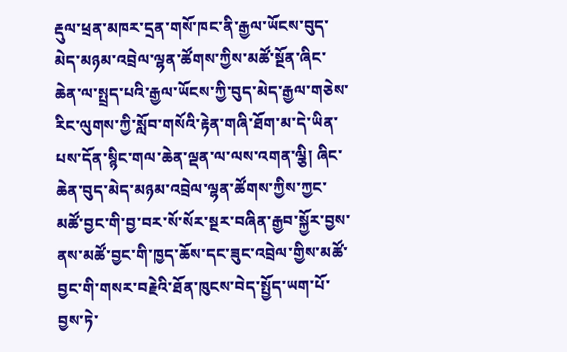རྡུལ་ཕྲན་མཁར་དྲན་གསོ་ཁང་ནི་རྒྱལ་ཡོངས་བུད་མེད་མཉམ་འབྲེལ་ལྷན་ཚོགས་ཀྱིས་མཚོ་སྔོན་ཞིང་ཆེན་ལ་སྤྲད་པའི་རྒྱལ་ཡོངས་ཀྱི་བུད་མེད་རྒྱལ་གཅེས་རིང་ལུགས་ཀྱི་སློབ་གསོའི་རྟེན་གཞི་ཐོག་མ་དེ་ཡིན་པས་དོན་སྙིང་གལ་ཆེན་ལྡན་ལ་ལས་འགན་ལྕི། ཞིང་ཆེན་བུད་མེད་མཉམ་འབྲེལ་ལྷན་ཚོགས་ཀྱིས་ཀྱང་མཚོ་བྱང་གི་བྱ་བར་སོ་སོར་སྔར་བཞིན་རྒྱབ་སྐྱོར་བྱས་ནས་མཚོ་བྱང་གི་ཁྱད་ཆོས་དང་ཟུང་འབྲེལ་གྱིས་མཚོ་བྱང་གི་གསར་བརྗེའི་ཐོན་ཁུངས་བེད་སྤྱོད་ཡག་པོ་བྱས་ཏེ་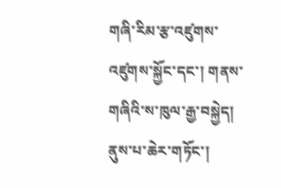གཞི་རིམ་རྩ་འཛུགས་འཛུགས་སྐྱོང་དང་། གནས་གཞིའི་ས་ཁུལ་རྒྱ་བསྐྱེད། ནུས་པ་ཆེར་གཏོང་།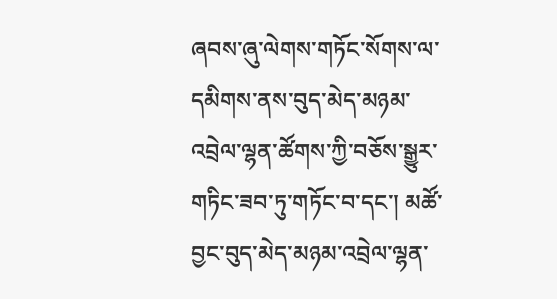ཞབས་ཞུ་ལེགས་གཏོང་སོགས་ལ་དམིགས་ནས་བུད་མེད་མཉམ་འབྲེལ་ལྷན་ཚོགས་ཀྱི་བཅོས་སྒྱུར་གཏིང་ཟབ་ཏུ་གཏོང་བ་དང་། མཚོ་བྱང་བུད་མེད་མཉམ་འབྲེལ་ལྷན་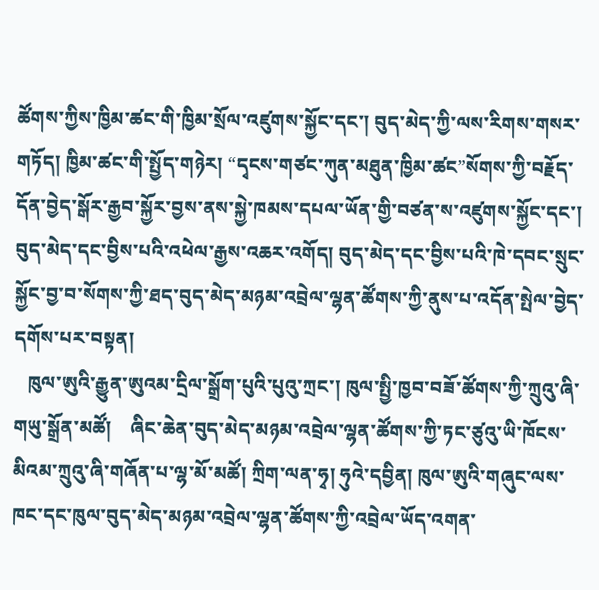ཚོགས་ཀྱིས་ཁྱིམ་ཚང་གི་ཁྱིམ་སྲོལ་འཛུགས་སྐྱོང་དང་། བུད་མེད་ཀྱི་ལས་རིགས་གསར་གཏོད། ཁྱིམ་ཚང་གི་སྤྱོད་གཉེར། “དྭངས་གཙང་ཀུན་མཐུན་ཁྱིམ་ཚང”སོགས་ཀྱི་བརྗོད་དོན་བྱེད་སྒོར་རྒྱབ་སྐྱོར་བྱས་ནས་སྐྱེ་ཁམས་དཔལ་ཡོན་གྱི་བཙན་ས་འཛུགས་སྐྱོང་དང་། བུད་མེད་དང་བྱིས་པའི་འཕེལ་རྒྱས་འཆར་འགོད། བུད་མེད་དང་བྱིས་པའི་ཁེ་དབང་སྲུང་སྐྱོང་བྱ་བ་སོགས་ཀྱི་ཐད་བུད་མེད་མཉམ་འབྲེལ་ལྷན་ཚོགས་ཀྱི་ནུས་པ་འདོན་སྤེལ་བྱེད་དགོས་པར་བསྟན།
   ཁུལ་ཨུའི་རྒྱུན་ཨུའམ་དྲིལ་སྒྲོག་པུའི་པུའུ་ཀྲང་། ཁུལ་སྤྱི་ཁྱབ་བཟོ་ཚོགས་ཀྱི་ཀྲུའུ་ཞི་གཡུ་སྒྲོན་མཚོ།    ཞིང་ཆེན་བུད་མེད་མཉམ་འབྲེལ་ལྷན་ཚོགས་ཀྱི་ཏང་ཙུའུ་ཡི་ཁོངས་མིའམ་ཀྲུའུ་ཞི་གཞོན་པ་ལྷ་མོ་མཚོ། ཀྲིག་ལན་ཧྭ། ཧུའེ་དབྱིན། ཁུལ་ཨུའི་གཞུང་ལས་ཁང་དང་ཁུལ་བུད་མེད་མཉམ་འབྲེལ་ལྷན་ཚོགས་ཀྱི་འབྲེལ་ཡོད་འགན་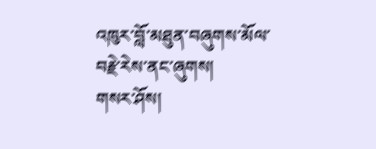འཁུར་བློ་མཐུན་བཞུགས་མོལ་བརྗེ་རེས་ནང་ཞུགས།
གསར་ཤོས།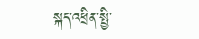སྐད་འཕྲིན་སྤྱི་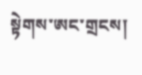སྟེགས་ཨང་གྲངས།